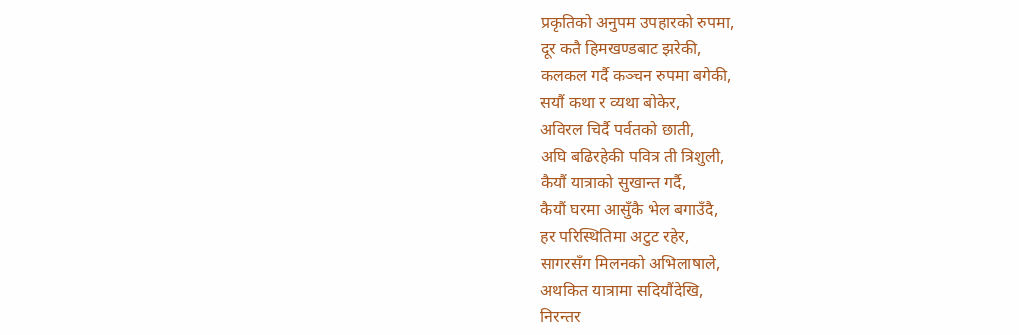प्रकृतिको अनुपम उपहारको रुपमा,
दूर कतै हिमखण्डबाट झरेकी,
कलकल गर्दै कञ्चन रुपमा बगेकी,
सयौं कथा र व्यथा बोकेर,
अविरल चिर्दै पर्वतको छाती,
अघि बढिरहेकी पवित्र ती त्रिशुली,
कैयौं यात्राको सुखान्त गर्दै,
कैयौं घरमा आसुँकै भेल बगाउँदै,
हर परिस्थितिमा अटुट रहेर,
सागरसँग मिलनको अभिलाषाले,
अथकित यात्रामा सदियौंदेखि,
निरन्तर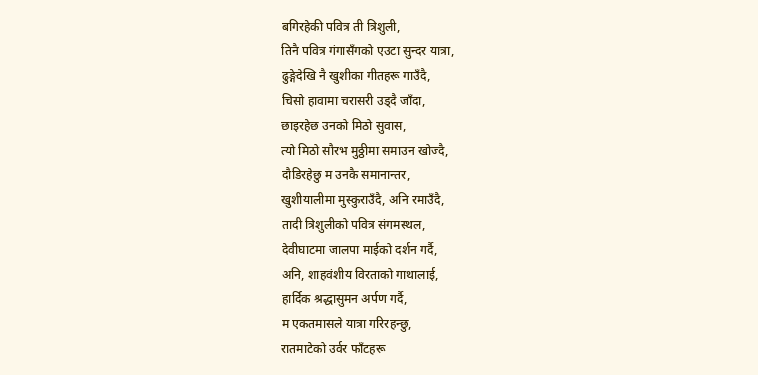बगिरहेकी पवित्र ती त्रिशुली,
तिनै पवित्र गंगासँगको एउटा सुन्दर यात्रा,
ढुङ्गेदेखि नै खुशीका गीतहरू गाउँदै,
चिसो हावामा चरासरी उड्दै जाँदा,
छाइरहेछ उनको मिठो सुवास,
त्यो मिठो सौरभ मुठ्ठीमा समाउन खोज्दै,
दौडिरहेछु म उनकै समानान्तर,
खुशीयालीमा मुस्कुराउँदै, अनि रमाउँदै,
तादी त्रिशुलीको पवित्र संगमस्थल,
देवीघाटमा जालपा माईको दर्शन गर्दै,
अनि, शाहवंशीय विरताको गाथालाई,
हार्दिक श्रद्धासुमन अर्पण गर्दै,
म एकतमासले यात्रा गरिरहन्छु,
रातमाटेको उर्वर फाँटहरू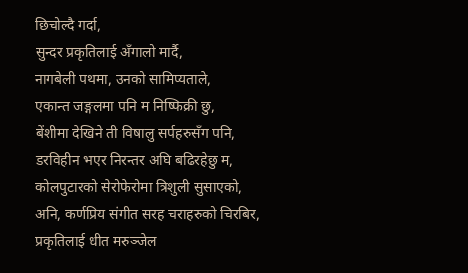छिचोल्दै गर्दा,
सुन्दर प्रकृतिलाई अँगालो मार्दै,
नागबेली पथमा, उनको सामिप्यताले,
एकान्त जङ्गलमा पनि म निष्फिक्री छु,
बेंशीमा देखिने ती विषालु सर्पहरुसँग पनि,
डरविहीन भएर निरन्तर अघि बढिरहेछु म,
कोलपुटारको सेरोफेरोमा त्रिशुली सुसाएको,
अनि, कर्णप्रिय संगीत सरह चराहरुको चिरबिर,
प्रकृतिलाई धीत मरुञ्जेल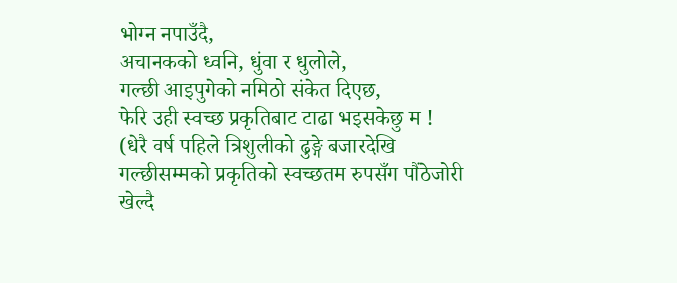भोग्न नपाउँदै,
अचानकको ध्वनि, धुंवा र धुलोले,
गल्छी आइपुगेको नमिठो संकेत दिएछ,
फेरि उही स्वच्छ प्रकृतिबाट टाढा भइसकेछु म !
(धेरै वर्ष पहिले त्रिशुलीको ढुङ्गे बजारदेखि गल्छीसम्मको प्रकृतिको स्वच्छतम रुपसँग पौंठेजोरी खेल्दै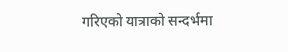गरिएको यात्राको सन्दर्भमा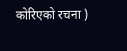कोरिएको रचना )